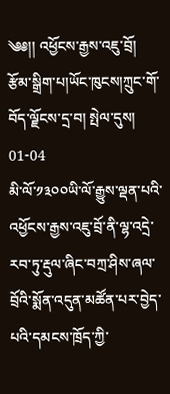༄༅།། འཕྱོངས་རྒྱས་འཇུ་བྲོ།
རྩོམ་སྒྲིག་པ།ཡོང་ཁུངས།ཀྲུང་གོ་བོད་ལྗོངས་དྲ་བ། སྤེལ་དུས། 01-04
མི་ལོ་༡༣༠༠ཡི་ལོ་རྒྱུས་ལྡན་པའི་འཕྱོངས་རྒྱས་འཇུ་བྲོ་ནི་ལྷ་འདྲེ་རབ་ཏུ་རྡུལ་ཞིང་བཀྲ་ཤིས་ཞལ་བྲོའི་སྨོན་འདུན་མཚོན་པར་བྱེད་པའི་དམངས་ཁྲོད་ཀྱི་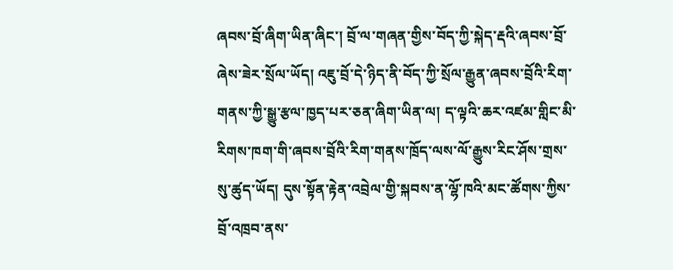ཞབས་བྲོ་ཞིག་ཡིན་ཞིང་། བྲོ་ལ་གཞན་གྱིས་བོད་ཀྱི་སྐེད་རྡའི་ཞབས་བྲོ་ཞེས་ཟེར་སྲོལ་ཡོད། འཇུ་བྲོ་དེ་ཉིད་ནི་བོད་ཀྱི་སྲོལ་རྒྱུན་ཞབས་བྲོའི་རིག་གནས་ཀྱི་སྒྱུ་རྩལ་ཁྱད་པར་ཅན་ཞིག་ཡིན་ལ། ད་ལྟའི་ཆར་འཛམ་གླིང་མི་རིགས་ཁག་གི་ཞབས་བྲོའི་རིག་གནས་ཁྲོད་ལས་ལོ་རྒྱུས་རིང་ཤོས་གྲས་སུ་ཚུད་ཡོད། དུས་སྟོན་རྟེན་འབྲེལ་གྱི་སྐབས་ན་ལྷོ་ཁའི་མང་ཚོགས་ཀྱིས་བྲོ་འཁྲབ་ནས་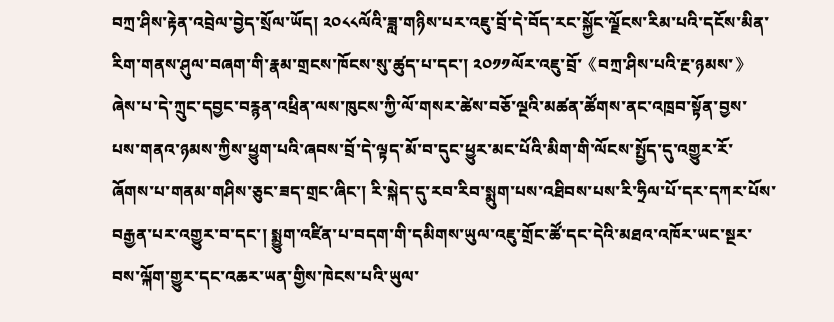བཀྲ་ཤིས་རྟེན་འབྲེལ་བྱེད་སྲོལ་ཡོད། ༢༠༨༨ལོའི་ཟླ་གཉིས་པར་འཇུ་བྲོ་དེ་བོད་རང་སྐྱོང་ལྗོངས་རིམ་པའི་དངོས་མིན་རིག་གནས་ཤུལ་བཞག་གི་རྣམ་གྲངས་ཁོངས་སུ་ཚུད་པ་དང་། ༢༠༡༡ལོར་འཇུ་བྲོ་《བཀྲ་ཤིས་པའི་རྔ་ཉམས་》ཞེས་པ་དེ་ཀྲུང་དབྱང་བརྙན་འཕྲིན་ལས་ཁུངས་ཀྱི་ལོ་གསར་ཚེས་བཅོ་ལྔའི་མཚན་ཚོགས་ནང་འཁྲབ་སྟོན་བྱས་པས་གནའ་ཉམས་ཀྱིས་ཕྱུག་པའི་ཞབས་བྲོ་དེ་ལྟད་མོ་བ་དུང་ཕྱུར་མང་པོའི་མིག་གི་ལོངས་སྤྱོད་དུ་འགྱུར་རོ་ཞོགས་པ་གནམ་གཤིས་ཅུང་ཟད་གྲང་ཞིང་། རི་སྐེད་དུ་རབ་རིབ་སྨུག་པས་འཐིབས་པས་རི་ཧྲིལ་པོ་དར་དཀར་པོས་བརྒྱན་པར་འགྱུར་བ་དང་། སྨྱུག་འཛིན་པ་བདག་གི་དམིགས་ཡུལ་འཇུ་གྲོང་ཚོ་དང་དེའི་མཐའ་འཁོར་ཡང་སྔར་བས་ལྐོག་གྱུར་དང་འཆར་ཡན་གྱིས་ཁེངས་པའི་ཡུལ་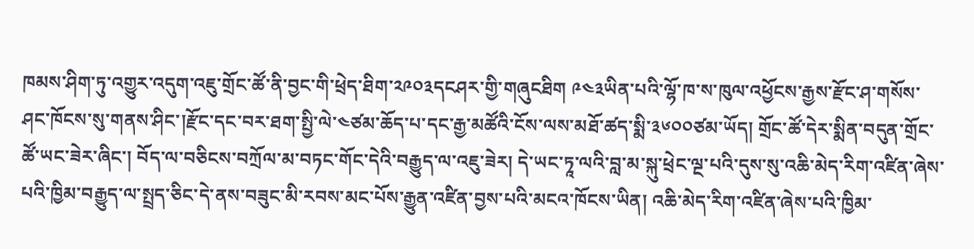ཁམས་ཤིག་ཏུ་འགྱུར་འདུག་འཇུ་གྲོང་ཚོ་ནི་བྱང་གི་ཕྲེད་ཐིག་༢༩༠༣དངཤར་གྱི་གཞུངཐིག ༩༤༣ཡིན་པའི་ལྷོ་ཁ་ས་ཁུལ་འཕྱོངས་རྒྱས་རྫོང་ཤ་གསོས་ཤང་ཁོངས་སུ་གནས་ཤིང་།རྫོང་དང་བར་ཐག་སྤྱི་ལེ་༤ཙམ་ཆོད་པ་དང་རྒྱ་མཚོའི་ངོས་ལས་མཐོ་ཚད་སྨི་༣༦༠༠ཙམ་ཡོད། གྲོང་ཚོ་དེར་སྨིན་བདུན་གྲོང་ཚོ་ཡང་ཟེར་ཞིང་། བོད་ལ་བཅིངས་བཀྲོལ་མ་བཏང་གོང་དེའི་བརྒྱུད་ལ་འཇུ་ཟེར། དེ་ཡང་ཏཱ་ལའི་བླ་མ་སྐུ་ཕྲེང་ལྔ་པའི་དུས་སུ་འཆི་མེད་རིག་འཛིན་ཞེས་པའི་ཁྱིམ་བརྒྱུད་ལ་སྤྲད་ཅིང་དེ་ནས་བཟུང་མི་རབས་མང་པོས་རྒྱུན་འཛིན་བྱས་པའི་མངའ་ཁོངས་ཡིན། འཆི་མེད་རིག་འཛིན་ཞེས་པའི་ཁྱིམ་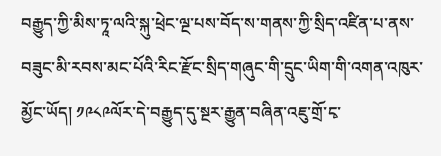བརྒྱུད་ཀྱི་མིས་ཏཱ་ལའི་སྐུ་ཕྲེང་ལྔ་པས་བོད་ས་གནས་ཀྱི་སྲིད་འཛིན་པ་ནས་བཟུང་མི་རབས་མང་པོའི་རིང་རྫོང་སྲིད་གཞུང་གི་དྲུང་ཡིག་གི་འགན་འཁུར་མྱོང་ཡོད། ༡༩༨༩ལོར་དེ་བརྒྱུད་དུ་སྔར་རྒྱུན་བཞིན་འཇུ་གྲོ་ངྭ་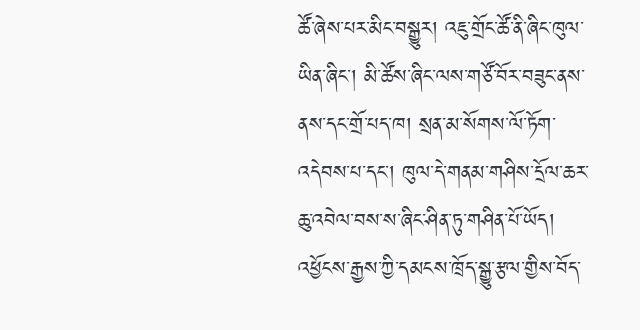ཚོ་ཞེས་པར་མིང་བསྒྱུར། འཇུ་གྲོང་ཚོ་ནི་ཞིང་ཁུལ་ཡིན་ཞིང་། མི་ཚོས་ཞིང་ལས་གཙོ་བོར་བཟུང་ནས་ནས་དང་གྲོ་པད་ཁ། སྲན་མ་སོགས་ལོ་ཏོག་འདེབས་པ་དང་། ཁུལ་དེ་གནམ་གཤིས་དྲོལ་ཆར་ཆུ་འབེལ་བས་ས་ཞིང་ཤིན་ཏུ་གཤིན་པོ་ཡོད། འཕྱོངས་རྒྱས་ཀྱི་དམངས་ཁྲོད་སྒྱུ་རྩལ་གྱིས་བོད་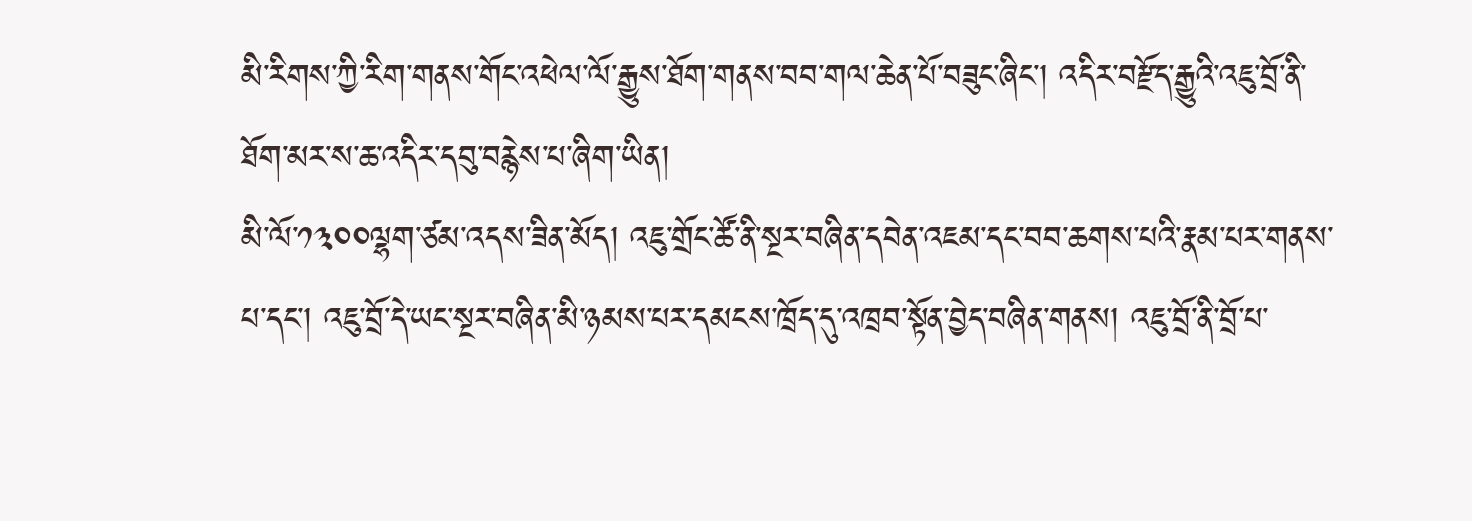མི་རིགས་ཀྱི་རིག་གནས་གོང་འཕེལ་ལོ་རྒྱུས་ཐོག་གནས་བབ་གལ་ཆེན་པོ་བཟུང་ཞིང་། འདིར་བརྫོད་རྒྱུའི་འཇུ་བྲོ་ནི་ཐོག་མར་ས་ཆ་འདིར་དབུ་བརྙེས་པ་ཞིག་ཡིན།
མི་ལོ་༡༣༠༠ལྷག་ཙམ་འདས་ཟིན་མོད། འཇུ་གྲོང་ཚོ་ནི་སྔར་བཞིན་དབེན་འཇམ་དང་བབ་ཆགས་པའི་རྣམ་པར་གནས་པ་དང་། འཇུ་བྲོ་དེ་ཡང་སྔར་བཞིན་མི་ཉམས་པར་དམངས་ཁྲོད་དུ་འཁྲབ་སྟོན་བྱེད་བཞིན་གནས། འཇུ་བྲོ་ནི་བྲོ་པ་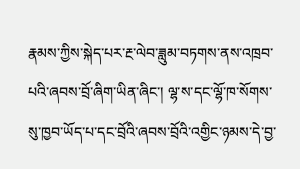རྣམས་ཀྱིས་སྐེད་པར་རྔ་ལེབ་ཟླུམ་བཏགས་ནས་འཁྲབ་པའི་ཞབས་བྲོ་ཞིག་ཡིན་ཞིང་། ལྷ་ས་དང་ལྷོ་ཁ་སོགས་སུ་ཁྱབ་ཡོད་པ་དང་བྲོའི་ཞབས་བྲོའི་འགྱིང་ཉམས་དེ་བྱ་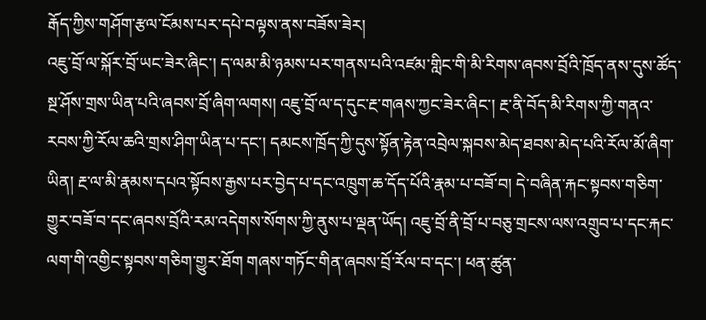རྒོད་ཀྱིས་གཤོག་རྩལ་ངོམས་པར་དཔེ་བལྟས་ནས་བཟོས་ཟེར།
འཇུ་བྲོ་ལ་སྐོར་བྲོ་ཡང་ཟེར་ཞིང་། ད་ལམ་མི་ཉམས་པར་གནས་པའི་འཛམ་གླིང་གི་མི་རིགས་ཞབས་བྲོའི་ཁྲོད་ནས་དུས་ཚོད་སྔ་ཤོས་གྲས་ཡིན་པའི་ཞབས་བྲོ་ཞིག་ལགས། འཇུ་བྲོ་ལ་ད་དུང་རྔ་གཞས་ཀྱང་ཟེར་ཞིང་། རྔ་ནི་བོད་མི་རིགས་ཀྱི་གནའ་རབས་ཀྱི་རོལ་ཆའི་གྲས་ཤིག་ཡིན་པ་དང་། དམངས་ཁྲོད་ཀྱི་དུས་སྟོན་རྟེན་འབྲེལ་སྐབས་མེད་ཐབས་མེད་པའི་རོལ་མོ་ཞིག་ཡིན། རྔ་ལ་མི་རྣམས་དཔའ་སྟོབས་རྒྱས་པར་བྱེད་པ་དང་འཁྲུག་ཆ་དོད་པོའི་རྣམ་པ་བཟོ་བ། དེ་བཞིན་རྐང་སྟབས་གཅིག་གྱུར་བཟོ་བ་དང་ཞབས་བྲོའི་རམ་འདེགས་སོགས་ཀྱི་ནུས་པ་ལྡན་ཡོད། འཇུ་བྲོ་ནི་བྲོ་པ་བཅུ་གྲངས་ལས་འགྲུབ་པ་དང་རྐང་ལག་གི་འགྱིང་སྟབས་གཅིག་གྱུར་ཐོག གཞས་གཏོང་གིན་ཞབས་བྲོ་རོལ་བ་དང་། ཕན་ཚུན་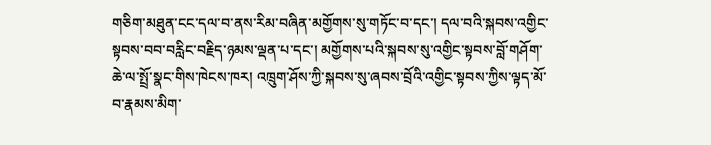གཅིག་མཐུན་ངང་དལ་བ་ནས་རིམ་བཞིན་མགྱོགས་སུ་གཏོང་བ་དང་། དལ་བའི་སྐབས་འགྱིང་སྟབས་བབ་བརླིང་བརྗིད་ཉམས་ལྡན་པ་དང་། མགྱོགས་པའི་སྐབས་སུ་འགྱིང་སྟབས་བློ་གཤོག་ཆེ་ལ་སྤྲོ་སྣང་གིས་ཁེངས་ཁར། འཁྲུག་ཤོས་ཀྱི་སྐབས་སུ་ཞབས་བྲོའི་འགྱིང་སྟབས་ཀྱིས་ལྟད་མོ་བ་རྣམས་མིག་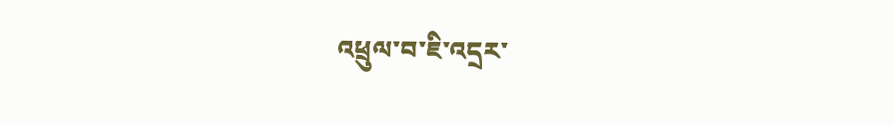འཕྲུལ་བ་ཇི་འདྲར་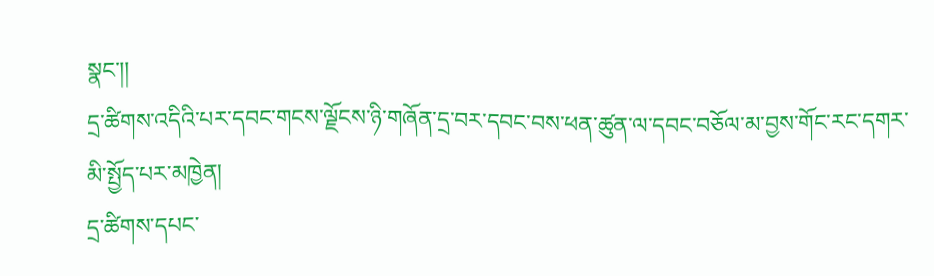སྣང་།།
དྲ་ཚིགས་འདིའི་པར་དབང་གངས་ལྗོངས་ཉི་གཞོན་དྲ་བར་དབང་བས་ཕན་ཚུན་ལ་དབང་བཅོལ་མ་བྱས་གོང་རང་དགར་མི་སྤྱོད་པར་མཁྱེན།
དྲ་ཚིགས་དཔང་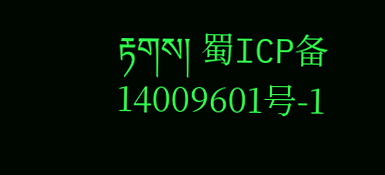རྟགས། 蜀ICP备14009601号-1